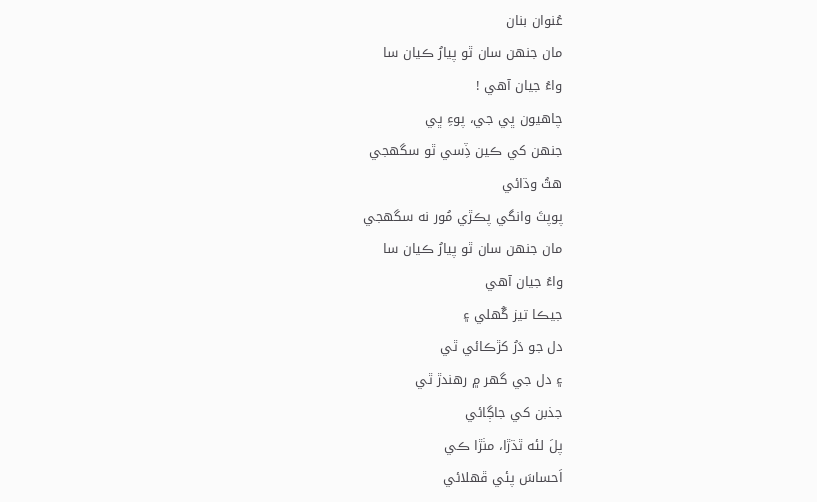عُنوان بنان
مان جنهن سان ٿو پيارُ ڪيان سا
واءُ جيان آهي !
چاهيون ڀي جي، پوءِ ڀي
جنهن کي ڪين ڏِسي ٿو سگهجي
هٿُ وڌائي
پوپٽَ وانگي پڪڙي مُور نه سگهجي
مان جنهن سان ٿو پيارُ ڪيان سا
واءُ جيان آهي
جيڪا تيز گُهلي ۽
دل جو دَرُ کڙڪائي ٿي
۽ دل جي گهر ۾ رهندڙ ٿي
جذبن کي جاڳائي
پلَ لئه ٿڌڙا، مٺڙا ڪي
اَحساسَ پئي ڦهلائي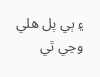۽ ٻي پل هلي وڃي ٿي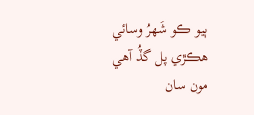ٻيو ڪو شَهرُ وسائي
هڪڙي پل گڏُ آهي مون سان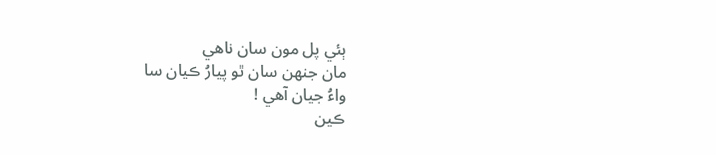ٻئي پل مون سان ناهي
مان جنهن سان ٿو پيارُ ڪيان سا
واءُ جيان آهي !
ڪين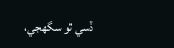ڏسي ٿو سگهجي،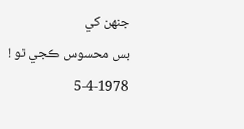جنهن کي
بس محسوس ڪجي ٿو !
5-4-1978